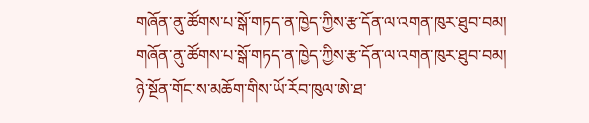གཞོན་ནུ་ཚོགས་པ་སྒོ་གཏད་ན་ཁྱེད་ཀྱིས་རྩ་དོན་ལ་འགན་ཁུར་ཐུབ་བམ།
གཞོན་ནུ་ཚོགས་པ་སྒོ་གཏད་ན་ཁྱེད་ཀྱིས་རྩ་དོན་ལ་འགན་ཁུར་ཐུབ་བམ།
ཉེ་སྔོན་གོང་ས་མཆོག་གིས་ཡོ་རོབ་ཁུལ་ཨེ་ཐ་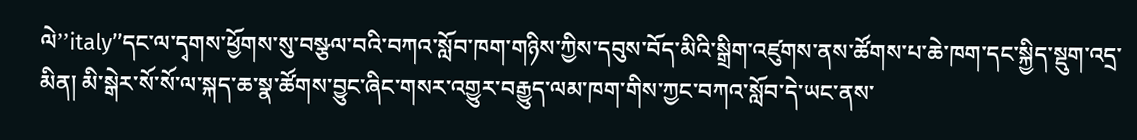ལེ’’italy’’དང་ལ་དྭགས་ཕྱོགས་སུ་བསྩལ་བའི་བཀའ་སློབ་ཁག་གཉིས་ཀྱིས་དབུས་བོད་མིའི་སྒྲིག་འཛུགས་ནས་ཚོགས་པ་ཆེ་ཁག་དང་སྐྱིད་སྡུག་འདྲ་མིན། མི་སྒེར་སོ་སོ་ལ་སྐད་ཆ་སྣ་ཚོགས་བྱུང་ཞིང་གསར་འགྱུར་བརྒྱུད་ལམ་ཁག་གིས་ཀྱང་བཀའ་སློབ་དེ་ཡང་ནས་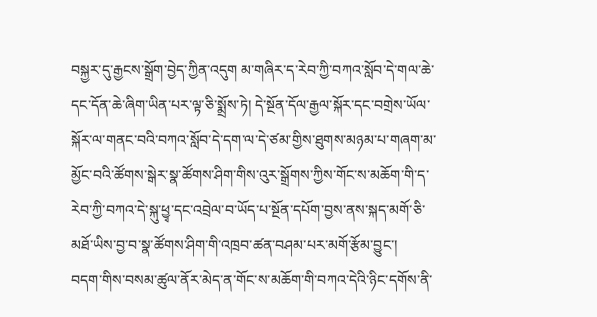བསྐྱར་དུ་རྒྱངས་སྒྲོག་བྱེད་ཀྱིན་འདུག མ་གཞིར་ད་རེབ་ཀྱི་བཀའ་སློབ་དེ་གལ་ཆེ་དང་དོན་ཆེ་ཞིག་ཡིན་པར་ལྟ་ཅི་སྨྲོས་ཏེ། དེ་སྔོན་དོལ་རྒྱལ་སྐོར་དང་བགྲེས་ཡོལ་སྐོར་ལ་གནང་བའི་བཀའ་སློབ་དེ་དག་ལ་དེ་ཙམ་གྱིས་ཐུགས་མཉམ་པ་གཞག་མ་མྱོང་བའི་ཚོགས་སྒེར་སྣ་ཚོགས་ཤིག་གིས་འུར་སྒྲོགས་ཀྱིས་གོང་ས་མཆོག་གི་ད་རེབ་ཀྱི་བཀའ་དེ་སྐུ་ཕྱྭ་དང་འབྲེལ་བ་ཡོད་པ་སྔོན་དཔོག་བྱས་ནས་སྐད་མགོ་ཅི་མཐོ་ཡིས་བྱ་བ་སྣ་ཚོགས་ཤིག་གི་འཁྲབ་ཚན་བཤམ་པར་མགོ་རྩོམ་བྱུང་།
བདག་གིས་བསམ་ཚུལ་ནོར་མེད་ན་གོང་ས་མཆོག་གི་བཀའ་དེའི་ཉིང་དགོས་ནི་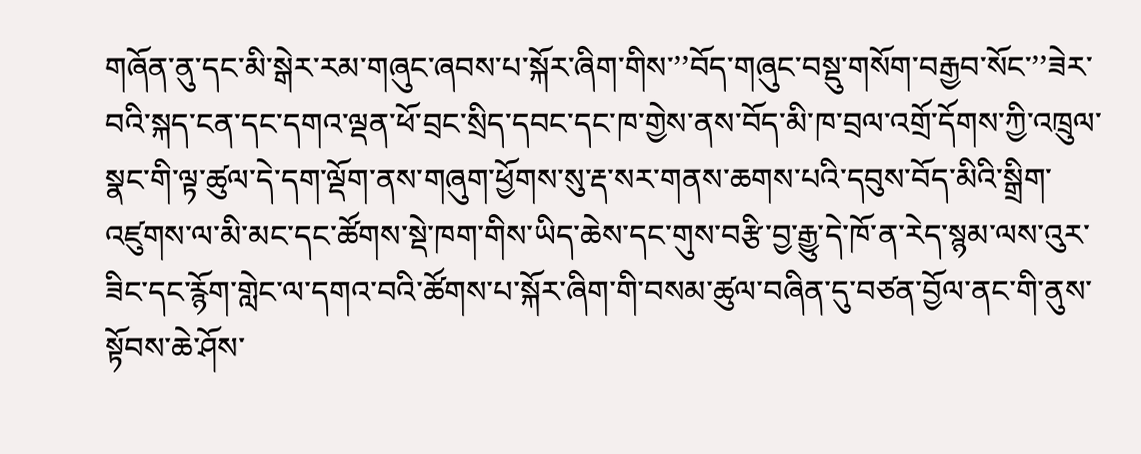གཞོན་ནུ་དང་མི་སྒེར་རམ་གཞུང་ཞབས་པ་སྐོར་ཞིག་གིས་’’བོད་གཞུང་བསྡུ་གསོག་བརྒྱབ་སོང་’’ཟེར་བའི་སྐད་ངན་དང་དགའ་ལྡན་ཕོ་བྲང་སྲིད་དབང་དང་ཁ་གྱེས་ནས་བོད་མི་ཁ་བྲལ་འགྲོ་དོགས་ཀྱི་འཁྲུལ་སྣང་གི་ལྟ་ཚུལ་དེ་དག་ལྡོག་ནས་གཞུག་ཕྱོགས་སུ་རྡ་སར་གནས་ཆགས་པའི་དབུས་བོད་མིའི་སྒྲིག་འཛུགས་ལ་མི་མང་དང་ཚོགས་སྡེ་ཁག་གིས་ཡིད་ཆེས་དང་གུས་བརྩི་བྱ་རྒྱུ་དེ་ཁོ་ན་རེད་སྙམ་ལས་འུར་ཟིང་དང་རྙོག་གླེང་ལ་དགའ་བའི་ཚོགས་པ་སྐོར་ཞིག་གི་བསམ་ཚུལ་བཞིན་དུ་བཙན་བྱོལ་ནང་གི་ནུས་སྟོབས་ཆེ་ཤོས་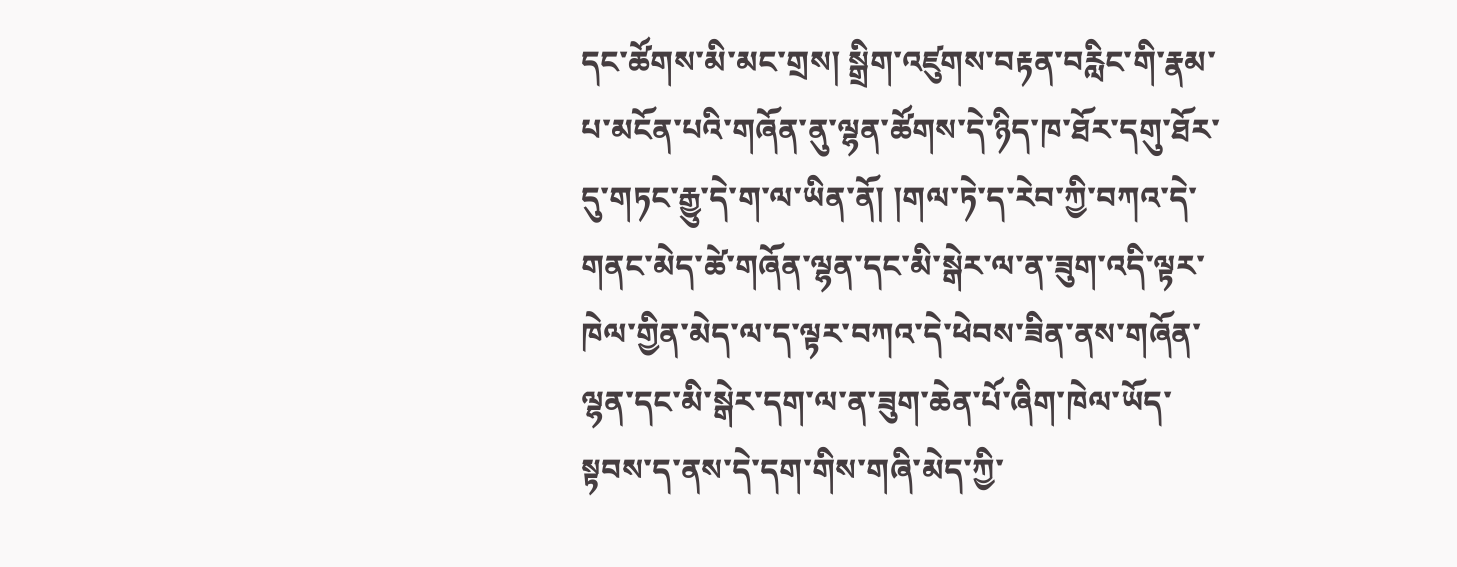དང་ཚོགས་མི་མང་གྲས། སྒྲིག་འཛུགས་བརྟན་བརླིང་གི་རྣམ་པ་མངོན་པའི་གཞོན་ནུ་ལྷན་ཚོགས་དེ་ཉིད་ཁ་ཐོར་དགུ་ཐོར་དུ་གཏང་རྒྱུ་དེ་ག་ལ་ཡིན་ནོ། །གལ་ཏེ་ད་རེབ་ཀྱི་བཀའ་དེ་གནང་མེད་ཚེ་གཞོན་ལྷན་དང་མི་སྒེར་ལ་ན་ཟུག་འདི་ལྟར་ཁེལ་གྱིན་མེད་ལ་ད་ལྟར་བཀའ་དེ་ཕེབས་ཟིན་ནས་གཞོན་ལྷན་དང་མི་སྒེར་དག་ལ་ན་ཟུག་ཆེན་པོ་ཞིག་ཁེལ་ཡོད་སྟབས་ད་ནས་དེ་དག་གིས་གཞི་མེད་ཀྱི་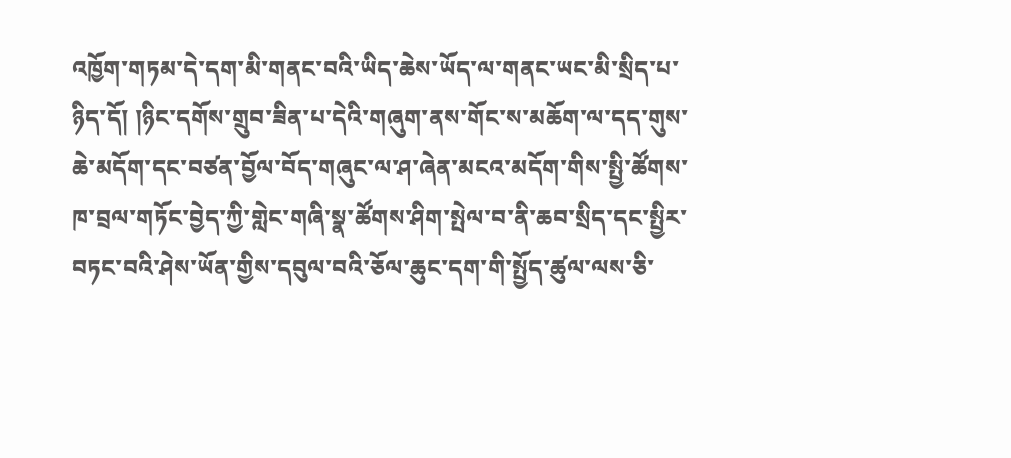འཁྱོག་གཏམ་དེ་དག་མི་གནང་བའི་ཡིད་ཆེས་ཡོད་ལ་གནང་ཡང་མི་སྲིད་པ་ཉིད་དོ། །ཉིང་དགོས་གྲུབ་ཟིན་པ་དེའི་གཞུག་ནས་གོང་ས་མཆོག་ལ་དད་གུས་ཆེ་མདོག་དང་བཙན་བྱོལ་བོད་གཞུང་ལ་ཤ་ཞེན་མངའ་མདོག་གིས་སྤྱི་ཚོགས་ཁ་བྲལ་གཏོང་བྱེད་ཀྱི་གླེང་གཞི་སྣ་ཚོགས་ཤིག་སྤེལ་བ་ནི་ཆབ་སྲིད་དང་སྤྱིར་བཏང་བའི་ཤེས་ཡོན་གྱིས་དབུལ་བའི་ཅོལ་ཆུང་དག་གི་སྤྱོད་ཚུལ་ལས་ཅི་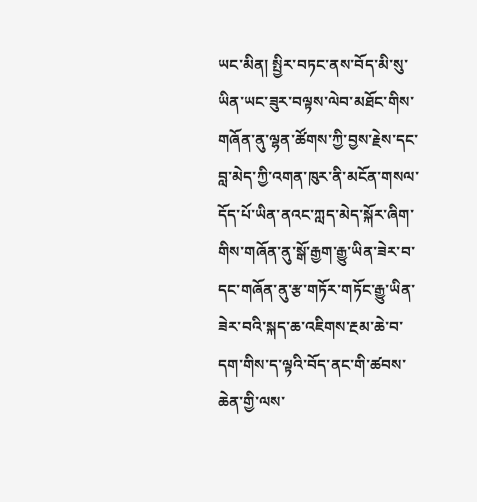ཡང་མིན། སྤྱིར་བཏང་ནས་བོད་མི་སུ་ཡིན་ཡང་ཟུར་བལྟས་ལེབ་མཐོང་གིས་གཞོན་ནུ་ལྷན་ཚོགས་ཀྱི་བྱས་རྗེས་དང་བླ་མེད་ཀྱི་འགན་ཁུར་ནི་མངོན་གསལ་དོད་པོ་ཡིན་ནའང་ཀླད་མེད་སྐོར་ཞིག་གིས་གཞོན་ནུ་སྒོ་རྒྱག་རྒྱུ་ཡིན་ཟེར་བ་དང་གཞོན་ནུ་རྩ་གཏོར་གཏོང་རྒྱུ་ཡིན་ཟེར་བའི་སྐད་ཆ་འཇིགས་རྔམ་ཆེ་བ་དག་གིས་ད་ལྟའི་བོད་ནང་གི་ཚབས་ཆེན་གྱི་ལས་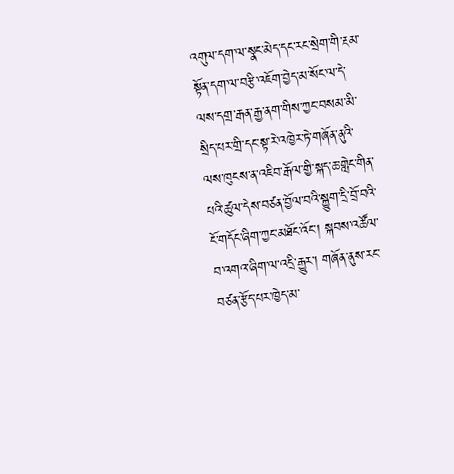འགུལ་དག་ལ་སྣང་མེད་དང་རང་སྲེག་གི་རྔམ་སྟོན་དག་ལ་བརྩི་འཇོག་བྱེད་མ་སོང་ལ་དེ་ལས་དགྲ་རྒན་རྒྱ་ནག་གིས་ཀྱང་བསམ་མི་སྲིད་པར་གྲི་དང་སྟ་རེ་འཁྱེར་ཏེ་གཞོན་ནུའི་ལས་ཁུངས་ན་འཇིབ་རྒོལ་གྱི་སྐད་ཆ་གླེང་གིན་པའི་ཚུལ་དེས་བཙན་བྱོལ་བའི་སྐྱུག་དྲི་བྲོ་བའི་ངོ་གདོང་ཞིག་ཀྱང་མཐོང་འོང་། སྐབས་འཚོལ་བ་འགའ་ཞིག་ལ་འདྲི་རྒྱུར་། གཞོན་ནུས་རང་བཙན་རྩོད་པར་ཁྱེད་མ་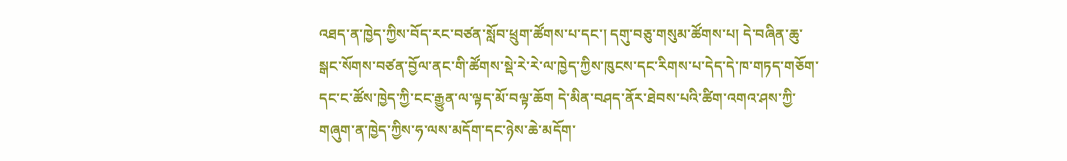འཐད་ན་ཁྱེད་ཀྱིས་བོད་རང་བཙན་སློབ་ཕྲུག་ཚོགས་པ་དང་། དགུ་བཅུ་གསུམ་ཚོགས་པ། དེ་བཞིན་ཆུ་སྒང་སོགས་བཙན་བྱོལ་ནང་གི་ཚོགས་སྡེ་རེ་རེ་ལ་ཁྱེད་ཀྱིས་ཁུངས་དང་རིགས་པ་དེད་དེ་ཁ་གཏད་གཅོག་དང་ང་ཚོས་ཁྱེད་ཀྱི་ངང་རྒྱུན་ལ་ལྟད་མོ་བལྟ་ཆོག དེ་མིན་བཤད་ནོར་ཐེབས་པའི་ཚིག་འགའ་ཤས་ཀྱི་གཞུག་ན་ཁྱེད་ཀྱིས་ཧ་ལས་མདོག་དང་ཉེས་ཆེ་མདོག་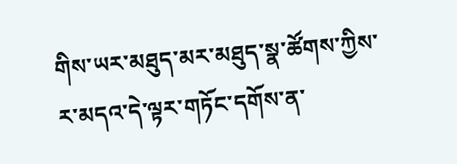གིས་ཡར་མཐུད་མར་མཐུད་སྣ་ཚོགས་ཀྱིས་ར་མདའ་དེ་ལྟར་གཏོང་དགོས་ན་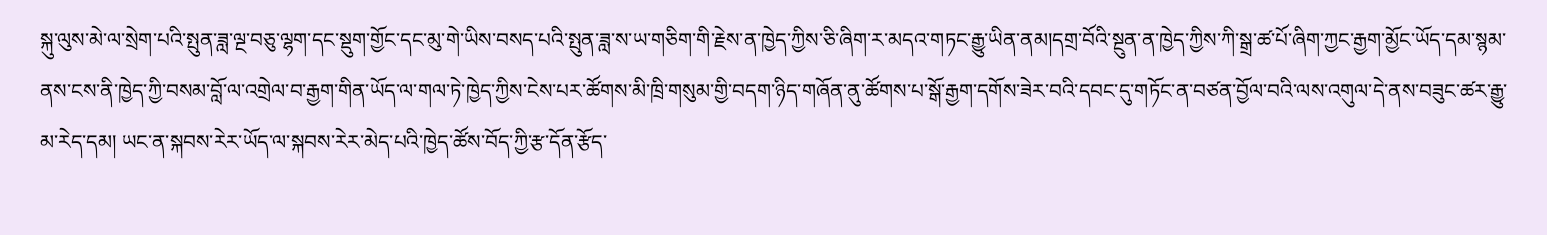སྐུ་ལུས་མེ་ལ་སྲེག་པའི་སྤུན་ཟླ་ལྔ་བཅུ་ལྷག་དང་སྡུག་གྱོང་དང་མུ་གེ་ཡིས་བསད་པའི་སྤུན་ཟླ་ས་ཡ་གཅིག་གི་རྗེས་ན་ཁྱེད་ཀྱིས་ཅི་ཞིག་ར་མདའ་གཏང་རྒྱུ་ཡིན་ནམ།དགྲ་བོའི་སྔུན་ན་ཁྱེད་ཀྱིས་ཀི་སྒྲ་ཚ་པོ་ཞིག་ཀྱང་རྒྱག་མྱོང་ཡོད་དམ་སྙམ་ནས་ངས་ནི་ཁྱེད་ཀྱི་བསམ་བློ་ལ་འགྲེལ་བ་རྒྱག་གིན་ཡོད་ལ་གལ་ཏེ་ཁྱེད་ཀྱིས་ངེས་པར་ཚོགས་མི་ཁྲི་གསུམ་གྱི་བདག་ཉིད་གཞོན་ནུ་ཚོགས་པ་སྒོ་རྒྱག་དགོས་ཟེར་བའི་དབང་དུ་གཏོང་ན་བཙན་བྱོལ་བའི་ལས་འགུལ་དེ་ནས་བཟུང་ཚར་རྒྱུ་མ་རེད་དམ། ཡང་ན་སྐབས་རེར་ཡོད་ལ་སྐབས་རེར་མེད་པའི་ཁྱེད་ཚོས་བོད་ཀྱི་རྩ་དོན་རྩོད་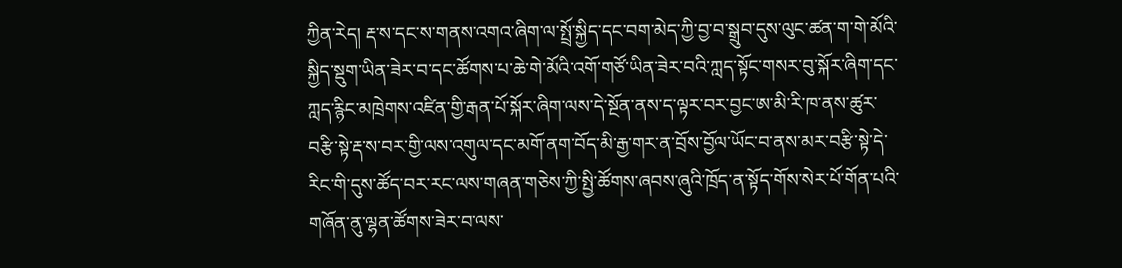ཀྱིན་རེད། རྡ་ས་དང་ས་གནས་འགའ་ཞིག་ལ་སྤྲོ་སྐྱིད་དང་བག་མེད་ཀྱི་བྱ་བ་སྒྲུབ་དུས་ལུང་ཚན་ག་གེ་མོའི་སྐྱིད་སྡུག་ཡིན་ཟེར་བ་དང་ཚོགས་པ་ཆེ་གེ་མོའི་འགོ་གཙོ་ཡིན་ཟེར་བའི་ཀླད་སྟོང་གསར་བུ་སྐོར་ཞིག་དང་ཀླད་རྙིང་མཁྲེགས་འཛིན་གྱི་རྒན་པོ་སྐོར་ཞིག་ལས་དེ་སྔོན་ནས་ད་ལྟར་བར་བྱང་ཨ་མི་རི་ཁ་ནས་ཚུར་བརྩི་སྟེ་རྡ་ས་བར་གྱི་ལས་འགུལ་དང་མགོ་ནག་བོད་མི་རྒྱ་གར་ན་བྲོས་བྱོལ་ཡོང་བ་ནས་མར་བརྩི་སྟེ་དེ་རིང་གི་དུས་ཚོད་བར་རང་ལས་གཞན་གཅེས་ཀྱི་སྤྱི་ཚོགས་ཞབས་ཞུའི་ཁྲོད་ན་སྟོད་གོས་སེར་པོ་གོན་པའི་གཞོན་ནུ་ལྷན་ཚོགས་ཟེར་བ་ལས་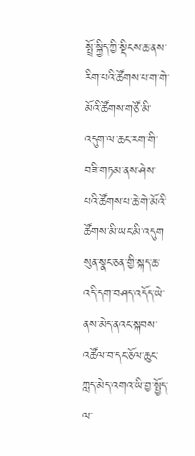སྤྲོ་སྐྱིད་ཀྱི་སྡིངས་ཆ་ནས་རིག་པའི་ཚོགས་པ་ག་གེ་མོའི་ཚོགས་གཙོ་མི་འདུག་ལ་ཆང་རག་གི་བཟི་གཏམ་ནས་ཤེས་པའི་ཚོགས་པ་ཆེ་གེ་མོའི་ཚོགས་མི་ཡང་མི་འདུག སུན་སྣང་ཅན་གྱི་སྐད་ཆ་འདི་དག་བཤད་འདོད་ཡེ་ནས་མེད་ནའང་སྐབས་འཚོལ་བ་དང་ཅོལ་ཆུང་ཀླད་མེད་འགའ་ཡི་བྱ་སྤྱོད་ལ་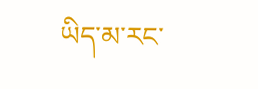ཡིད་མ་རང་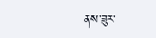ནས་ཟུར་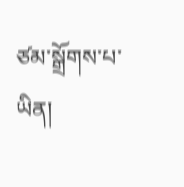ཙམ་སྒྲོགས་པ་ཡིན།